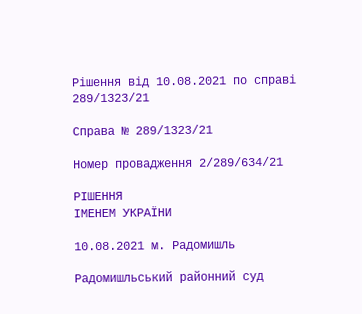Рішення від 10.08.2021 по справі 289/1323/21

Справа № 289/1323/21

Номер провадження 2/289/634/21

РІШЕННЯ
ІМЕНЕМ УКРАЇНИ

10.08.2021 м. Радомишль

Радомишльський районний суд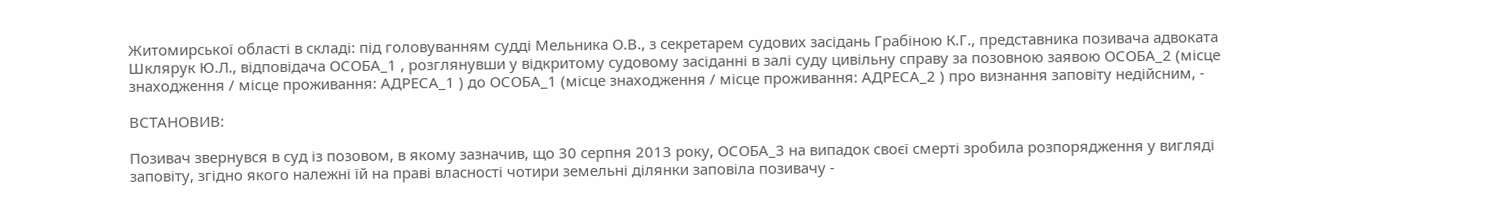Житомирської області в складі: під головуванням судді Мельника О.В., з секретарем судових засідань Грабіною К.Г., представника позивача адвоката Шклярук Ю.Л., відповідача ОСОБА_1 , розглянувши у відкритому судовому засіданні в залі суду цивільну справу за позовною заявою ОСОБА_2 (місце знаходження / місце проживання: АДРЕСА_1 ) до ОСОБА_1 (місце знаходження / місце проживання: АДРЕСА_2 ) про визнання заповіту недійсним, -

ВСТАНОВИВ:

Позивач звернувся в суд із позовом, в якому зазначив, що 30 серпня 2013 року, ОСОБА_3 на випадок своєї смерті зробила розпорядження у вигляді заповіту, згідно якого належні їй на праві власності чотири земельні ділянки заповіла позивачу -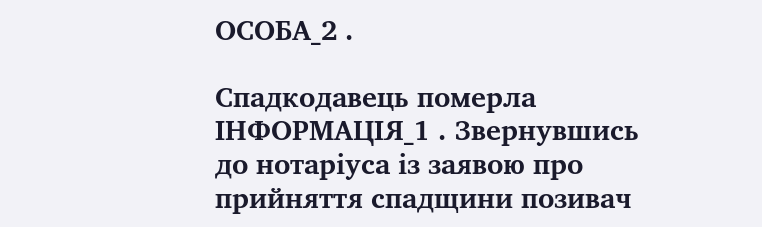ОСОБА_2 .

Спадкодавець померла ІНФОРМАЦІЯ_1 . Звернувшись до нотаріуса із заявою про прийняття спадщини позивач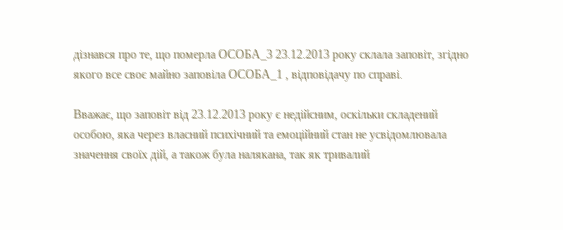дізнався про те, що померла ОСОБА_3 23.12.2013 року склала заповіт, згідно якого все своє майно заповіла ОСОБА_1 , відповідачу по справі.

Вважає, що заповіт від 23.12.2013 року є недійсним, оскільки складений особою, яка через власний психічний та емоційний стан не усвідомлювала значення своїх дій, а також була налякана, так як тривалий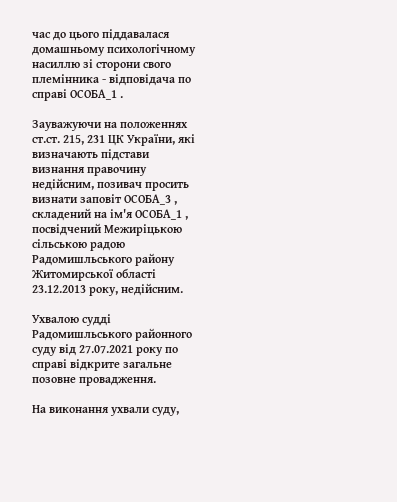час до цього піддавалася домашньому психологічному насиллю зі сторони свого племінника - відповідача по справі ОСОБА_1 .

Зауважуючи на положеннях ст.ст. 215, 231 ЦК України, які визначають підстави визнання правочину недійсним, позивач просить визнати заповіт ОСОБА_3 , складений на ім'я ОСОБА_1 , посвідчений Межиріцькою сільською радою Радомишльського району Житомирської області 23.12.2013 року, недійсним.

Ухвалою судді Радомишльського районного суду від 27.07.2021 року по справі відкрите загальне позовне провадження.

На виконання ухвали суду,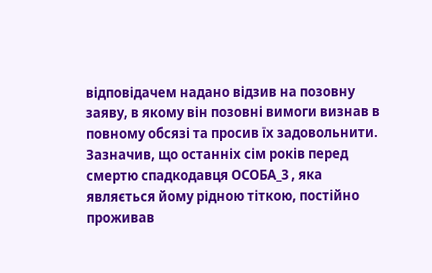відповідачем надано відзив на позовну заяву, в якому він позовні вимоги визнав в повному обсязі та просив їх задовольнити. Зазначив, що останніх сім років перед смертю спадкодавця ОСОБА_3 , яка являється йому рідною тіткою, постійно проживав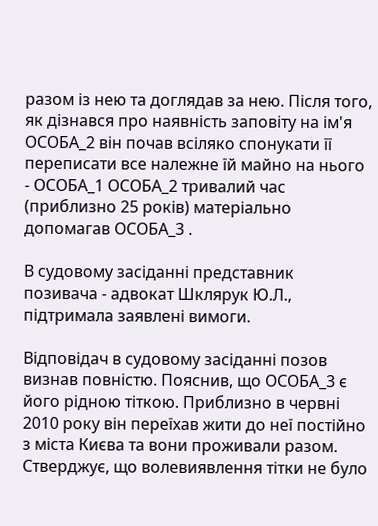разом із нею та доглядав за нею. Після того, як дізнався про наявність заповіту на ім'я ОСОБА_2 він почав всіляко спонукати її переписати все належне їй майно на нього - ОСОБА_1 ОСОБА_2 тривалий час (приблизно 25 років) матеріально допомагав ОСОБА_3 .

В судовому засіданні представник позивача - адвокат Шклярук Ю.Л., підтримала заявлені вимоги.

Відповідач в судовому засіданні позов визнав повністю. Пояснив, що ОСОБА_3 є його рідною тіткою. Приблизно в червні 2010 року він переїхав жити до неї постійно з міста Києва та вони проживали разом. Стверджує, що волевиявлення тітки не було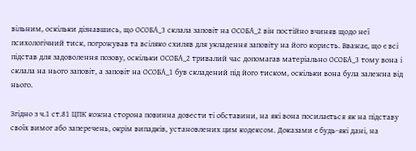вільним, оскільки дізнавшись, що ОСОБА_3 склала заповіт на ОСОБА_2 він постійно вчиняв щодо неї психологічний тиск, погрожував та всіляко схиляв для укладення заповіту на його користь. Вважає, що є всі підстав для задоволення позову, оскільки ОСОБА_2 тривалий час допомагав матеріально ОСОБА_3 тому вона і склала на нього заповіт, а заповіт на ОСОБА_1 був складений під його тиском, оскільки вона була залежна від нього.

Згідно з ч.1 ст.81 ЦПК кожна сторона повинна довести ті обставини, на які вона посилається як на підставу своїх вимог або заперечень, окрім випадків, установлених цим кодексом. Доказами є будь-які дані, на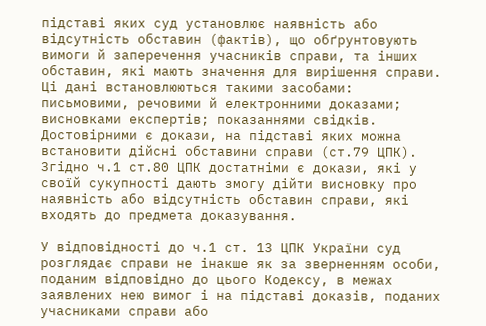підставі яких суд установлює наявність або відсутність обставин (фактів), що обґрунтовують вимоги й заперечення учасників справи, та інших обставин, які мають значення для вирішення справи. Ці дані встановлюються такими засобами: письмовими, речовими й електронними доказами; висновками експертів; показаннями свідків. Достовірними є докази, на підставі яких можна встановити дійсні обставини справи (ст.79 ЦПК). Згідно ч.1 ст.80 ЦПК достатніми є докази, які у своїй сукупності дають змогу дійти висновку про наявність або відсутність обставин справи, які входять до предмета доказування.

У відповідності до ч.1 ст. 13 ЦПК України суд розглядає справи не інакше як за зверненням особи, поданим відповідно до цього Кодексу, в межах заявлених нею вимог і на підставі доказів, поданих учасниками справи або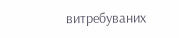витребуваних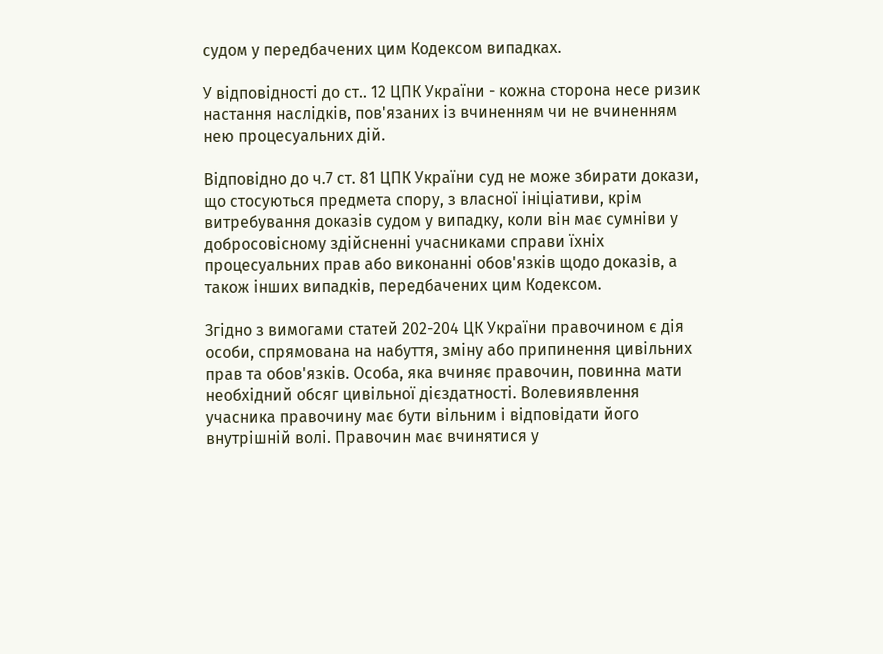судом у передбачених цим Кодексом випадках.

У відповідності до ст.. 12 ЦПК України - кожна сторона несе ризик настання наслідків, пов'язаних із вчиненням чи не вчиненням нею процесуальних дій.

Відповідно до ч.7 ст. 81 ЦПК України суд не може збирати докази, що стосуються предмета спору, з власної ініціативи, крім витребування доказів судом у випадку, коли він має сумніви у добросовісному здійсненні учасниками справи їхніх процесуальних прав або виконанні обов'язків щодо доказів, а також інших випадків, передбачених цим Кодексом.

Згідно з вимогами статей 202-204 ЦК України правочином є дія особи, спрямована на набуття, зміну або припинення цивільних прав та обов'язків. Особа, яка вчиняє правочин, повинна мати необхідний обсяг цивільної дієздатності. Волевиявлення учасника правочину має бути вільним і відповідати його внутрішній волі. Правочин має вчинятися у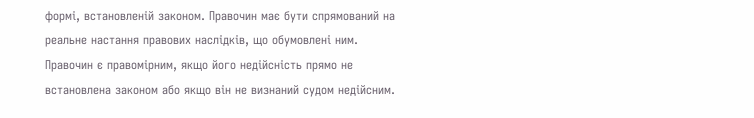формі, встановленій законом. Правочин має бути спрямований на реальне настання правових наслідків, що обумовлені ним. Правочин є правомірним, якщо його недійсність прямо не встановлена законом або якщо він не визнаний судом недійсним.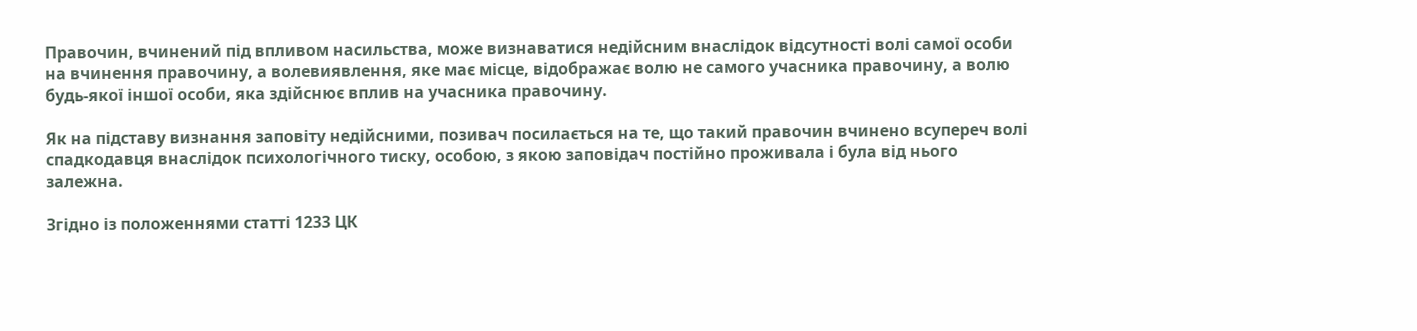Правочин, вчинений під впливом насильства, може визнаватися недійсним внаслідок відсутності волі самої особи на вчинення правочину, а волевиявлення, яке має місце, відображає волю не самого учасника правочину, а волю будь-якої іншої особи, яка здійснює вплив на учасника правочину.

Як на підставу визнання заповіту недійсними, позивач посилається на те, що такий правочин вчинено всупереч волі спадкодавця внаслідок психологічного тиску, особою, з якою заповідач постійно проживала і була від нього залежна.

Згідно із положеннями статті 1233 ЦК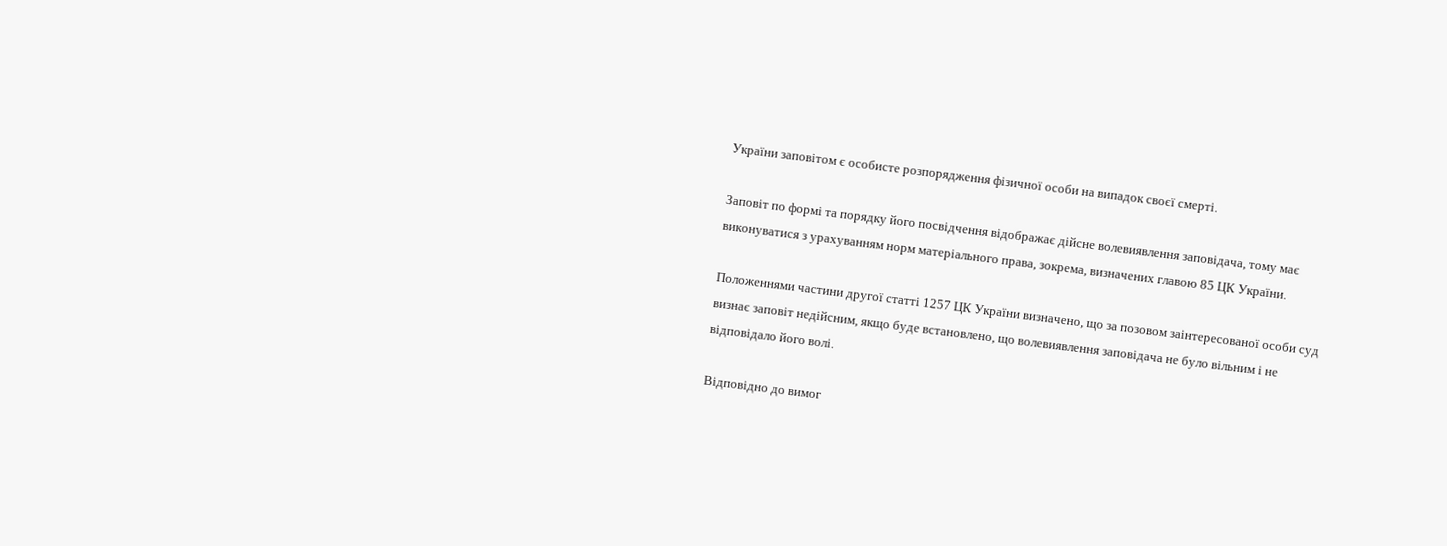України заповітом є особисте розпорядження фізичної особи на випадок своєї смерті.

Заповіт по формі та порядку його посвідчення відображає дійсне волевиявлення заповідача, тому має виконуватися з урахуванням норм матеріального права, зокрема, визначених главою 85 ЦК України.

Положеннями частини другої статті 1257 ЦК України визначено, що за позовом заінтересованої особи суд визнає заповіт недійсним, якщо буде встановлено, що волевиявлення заповідача не було вільним і не відповідало його волі.

Відповідно до вимог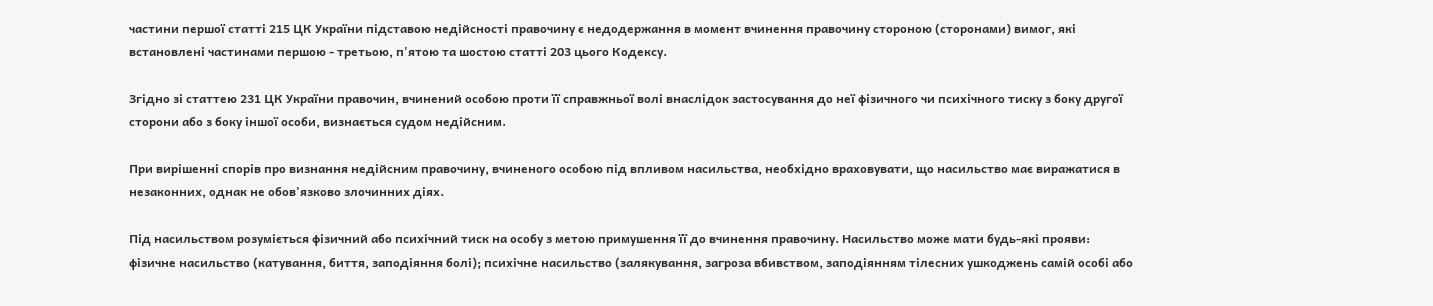частини першої статті 215 ЦК України підставою недійсності правочину є недодержання в момент вчинення правочину стороною (сторонами) вимог, які встановлені частинами першою - третьою, п'ятою та шостою статті 203 цього Кодексу.

Згідно зі статтею 231 ЦК України правочин, вчинений особою проти її справжньої волі внаслідок застосування до неї фізичного чи психічного тиску з боку другої сторони або з боку іншої особи, визнається судом недійсним.

При вирішенні спорів про визнання недійсним правочину, вчиненого особою під впливом насильства, необхідно враховувати, що насильство має виражатися в незаконних, однак не обов'язково злочинних діях.

Під насильством розуміється фізичний або психічний тиск на особу з метою примушення її до вчинення правочину. Насильство може мати будь-які прояви: фізичне насильство (катування, биття, заподіяння болі); психічне насильство (залякування, загроза вбивством, заподіянням тілесних ушкоджень самій особі або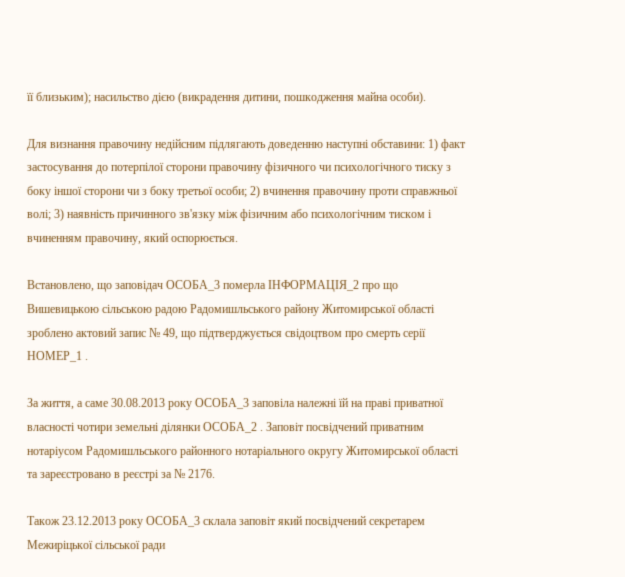її близьким); насильство дією (викрадення дитини, пошкодження майна особи).

Для визнання правочину недійсним підлягають доведенню наступні обставини: 1) факт застосування до потерпілої сторони правочину фізичного чи психологічного тиску з боку іншої сторони чи з боку третьої особи; 2) вчинення правочину проти справжньої волі; 3) наявність причинного зв'язку між фізичним або психологічним тиском і вчиненням правочину, який оспорюється.

Встановлено, що заповідач ОСОБА_3 померла ІНФОРМАЦІЯ_2 про що Вишевицькою сільською радою Радомишльського району Житомирської області зроблено актовий запис № 49, що підтверджується свідоцтвом про смерть серії НОМЕР_1 .

За життя, а саме 30.08.2013 року ОСОБА_3 заповіла належні їй на праві приватної власності чотири земельні ділянки ОСОБА_2 . Заповіт посвідчений приватним нотаріусом Радомишльського районного нотаріального округу Житомирської області та зареєстровано в реєстрі за № 2176.

Також 23.12.2013 року ОСОБА_3 склала заповіт який посвідчений секретарем Межиріцької сільської ради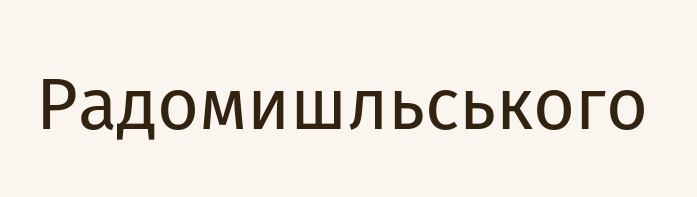Радомишльського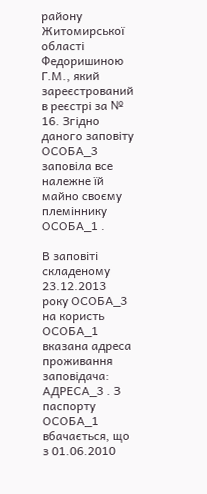району Житомирської області Федоришиною Г.М., який зареєстрований в реєстрі за № 16. Згідно даного заповіту ОСОБА_3 заповіла все належне їй майно своєму племіннику ОСОБА_1 .

В заповіті складеному 23.12.2013 року ОСОБА_3 на користь ОСОБА_1 вказана адреса проживання заповідача: АДРЕСА_3 . З паспорту ОСОБА_1 вбачається, що з 01.06.2010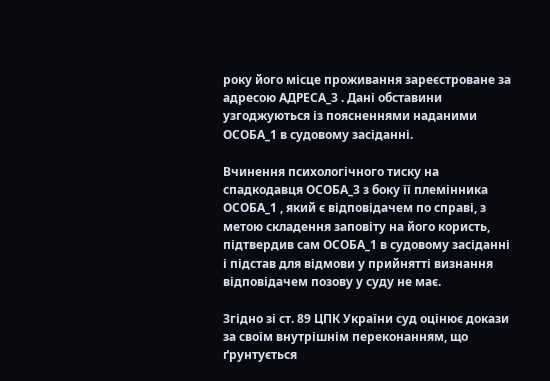року його місце проживання зареєстроване за адресою АДРЕСА_3 . Дані обставини узгоджуються із поясненнями наданими ОСОБА_1 в судовому засіданні.

Вчинення психологічного тиску на спадкодавця ОСОБА_3 з боку її племінника ОСОБА_1 , який є відповідачем по справі, з метою складення заповіту на його користь, підтвердив сам ОСОБА_1 в судовому засіданні і підстав для відмови у прийнятті визнання відповідачем позову у суду не має.

Згідно зі ст. 89 ЦПК України суд оцінює докази за своїм внутрішнім переконанням, що ґрунтується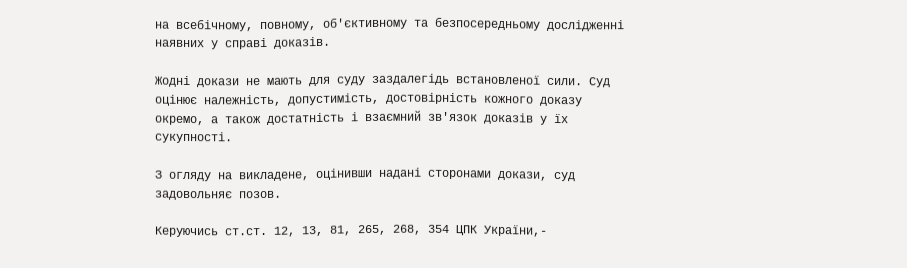на всебічному, повному, об'єктивному та безпосередньому дослідженні наявних у справі доказів.

Жодні докази не мають для суду заздалегідь встановленої сили. Суд оцінює належність, допустимість, достовірність кожного доказу окремо, а також достатність і взаємний зв'язок доказів у їх сукупності.

З огляду на викладене, оцінивши надані сторонами докази, суд задовольняє позов.

Керуючись ст.ст. 12, 13, 81, 265, 268, 354 ЦПК України,-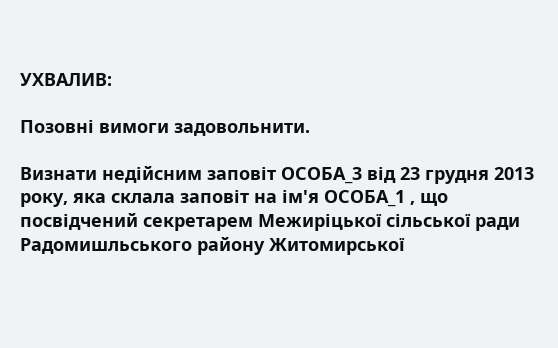УХВАЛИВ:

Позовні вимоги задовольнити.

Визнати недійсним заповіт ОСОБА_3 від 23 грудня 2013 року, яка склала заповіт на ім'я ОСОБА_1 , що посвідчений секретарем Межиріцької сільської ради Радомишльського району Житомирської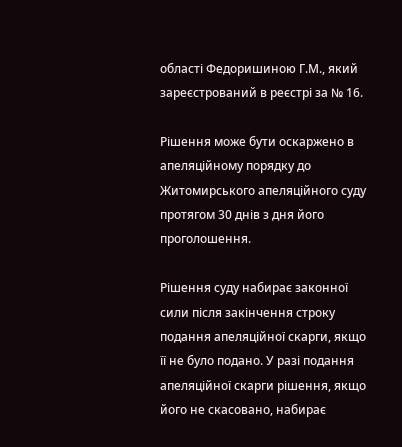області Федоришиною Г.М., який зареєстрований в реєстрі за № 16.

Рішення може бути оскаржено в апеляційному порядку до Житомирського апеляційного суду протягом 30 днів з дня його проголошення.

Рішення суду набирає законної сили після закінчення строку подання апеляційної скарги, якщо її не було подано. У разі подання апеляційної скарги рішення, якщо його не скасовано, набирає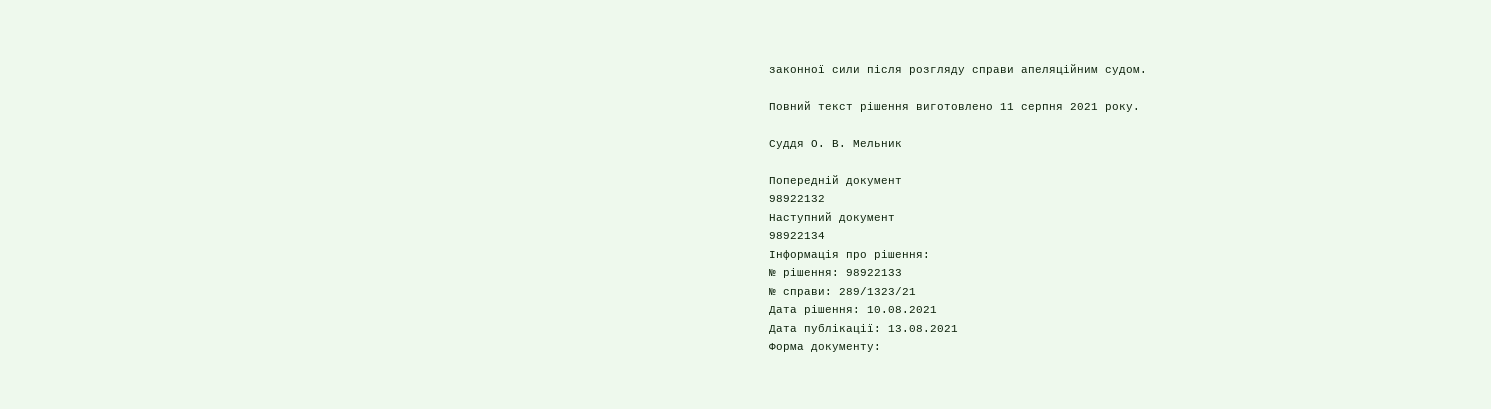законної сили після розгляду справи апеляційним судом.

Повний текст рішення виготовлено 11 серпня 2021 року.

Суддя О. В. Мельник

Попередній документ
98922132
Наступний документ
98922134
Інформація про рішення:
№ рішення: 98922133
№ справи: 289/1323/21
Дата рішення: 10.08.2021
Дата публікації: 13.08.2021
Форма документу: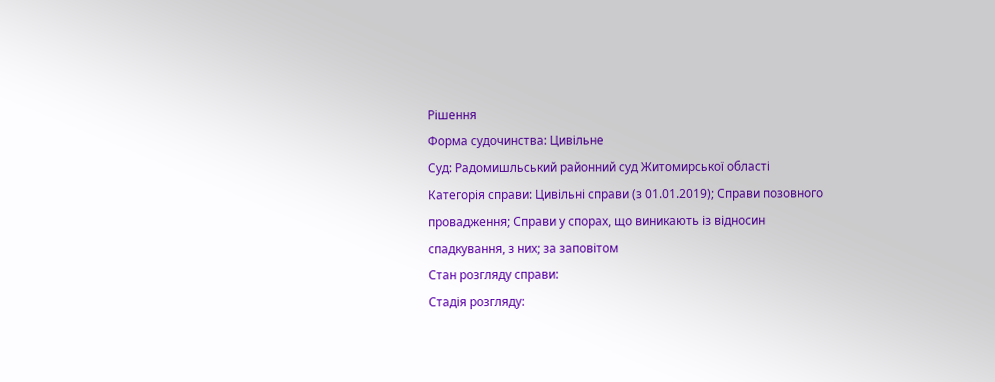Рішення
Форма судочинства: Цивільне
Суд: Радомишльський районний суд Житомирської області
Категорія справи: Цивільні справи (з 01.01.2019); Справи позовного провадження; Справи у спорах, що виникають із відносин спадкування, з них; за заповітом
Стан розгляду справи:
Стадія розгляду: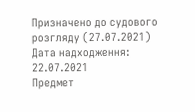Призначено до судового розгляду (27.07.2021)
Дата надходження: 22.07.2021
Предмет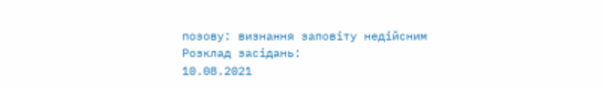позову: визнання заповіту недійсним
Розклад засідань:
10.08.2021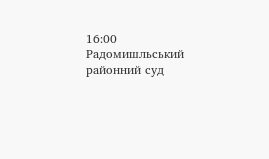16:00 Радомишльський районний суд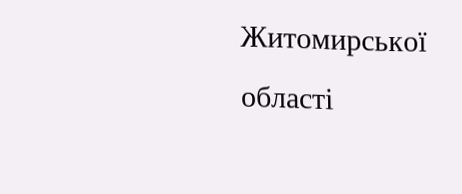Житомирської області